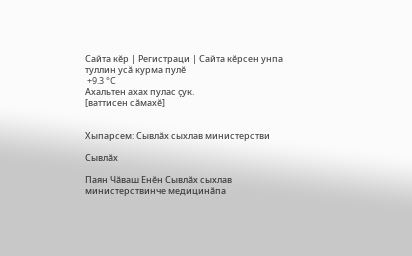Сайта кӗр | Регистраци | Сайта кӗрсен унпа туллин усӑ курма пулӗ
 +9.3 °C
Ахальтен ахах пулас ҫук.
[ваттисен сӑмахӗ]


Хыпарсем: Сывлӑх сыхлав министерстви

Сывлӑх

Паян Чӑваш Енӗн Сывлӑх сыхлав министерствинче медицинӑпа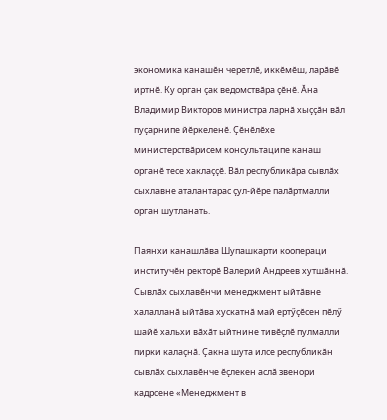экономика канашӗн черетлӗ, иккӗмӗш, ларӑвӗ иртнӗ. Ку орган ҫак ведомствӑра ҫӗнӗ. Ӑна Владимир Викторов министра ларнӑ хыҫҫӑн вӑл пуҫарнипе йӗркеленӗ. Ҫӗнӗлӗхе министерствӑрисем консультаципе канаш органӗ тесе хаклаҫҫӗ. Вӑл республикӑра сывлӑх сыхлавне аталантарас ҫул-йӗре палӑртмалли орган шутланать.

Паянхи канашлӑва Шупашкарти коопераци институчӗн ректорӗ Валерий Андреев хутшӑннӑ. Сывлӑх сыхлавӗнчи менеджмент ыйтӑвне халалланӑ ыйтӑва хускатнӑ май ертӳҫӗсен пӗлӳ шайӗ хальхи вӑхӑт ыйтнине тивӗҫлӗ пулмалли пирки калаҫнӑ. Ҫакна шута илсе республикӑн сывлӑх сыхлавӗнче ӗҫлекен аслӑ звенори кадрсене «Менеджмент в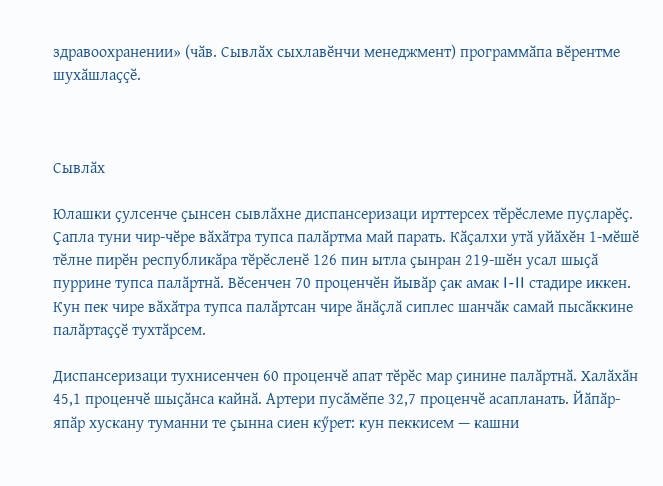здравоохранении» (чӑв. Сывлӑх сыхлавӗнчи менеджмент) программӑпа вӗрентме шухӑшлаҫҫӗ.



Сывлӑх

Юлашки ҫулсенче ҫынсен сывлӑхне диспансеризаци ирттерсех тӗрӗслеме пуҫларӗҫ. Ҫапла туни чир-чӗре вӑхӑтра тупса палӑртма май парать. Кӑҫалхи утӑ уйӑхӗн 1-мӗшӗ тӗлне пирӗн республикӑра тӗрӗсленӗ 126 пин ытла ҫынран 219-шӗн усал шыҫӑ пуррине тупса палӑртнӑ. Вӗсенчен 70 проценчӗн йывӑр ҫак амак I-II стадире иккен. Кун пек чире вӑхӑтра тупса палӑртсан чире ӑнӑҫлӑ сиплес шанчӑк самай пысӑккине палӑртаҫҫӗ тухтӑрсем.

Диспансеризаци тухнисенчен 60 проценчӗ апат тӗрӗс мар ҫинине палӑртнӑ. Халӑхӑн 45,1 проценчӗ шыҫӑнса кайнӑ. Артери пусӑмӗпе 32,7 проценчӗ асапланать. Йӑпӑр-япӑр хускану туманни те ҫынна сиен кӳрет: кун пеккисем — кашни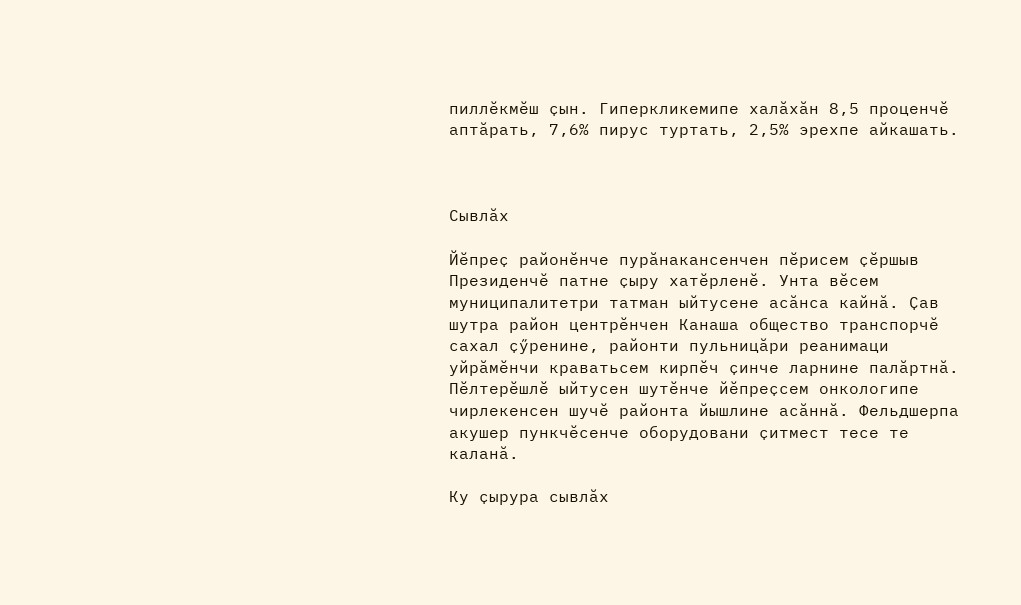пиллӗкмӗш ҫын. Гиперкликемипе халӑхӑн 8,5 проценчӗ аптӑрать, 7,6% пирус туртать, 2,5% эрехпе айкашать.



Сывлӑх

Йӗпреҫ районӗнче пурӑнакансенчен пӗрисем ҫӗршыв Президенчӗ патне ҫыру хатӗрленӗ. Унта вӗсем муниципалитетри татман ыйтусене асӑнса кайнӑ. Ҫав шутра район центрӗнчен Канаша общество транспорчӗ сахал ҫӳренине, районти пульницӑри реанимаци уйрӑмӗнчи краватьсем кирпӗч ҫинче ларнине палӑртнӑ. Пӗлтерӗшлӗ ыйтусен шутӗнче йӗпреҫсем онкологипе чирлекенсен шучӗ районта йышлине асӑннӑ. Фельдшерпа акушер пункчӗсенче оборудовани ҫитмест тесе те каланӑ.

Ку ҫырура сывлӑх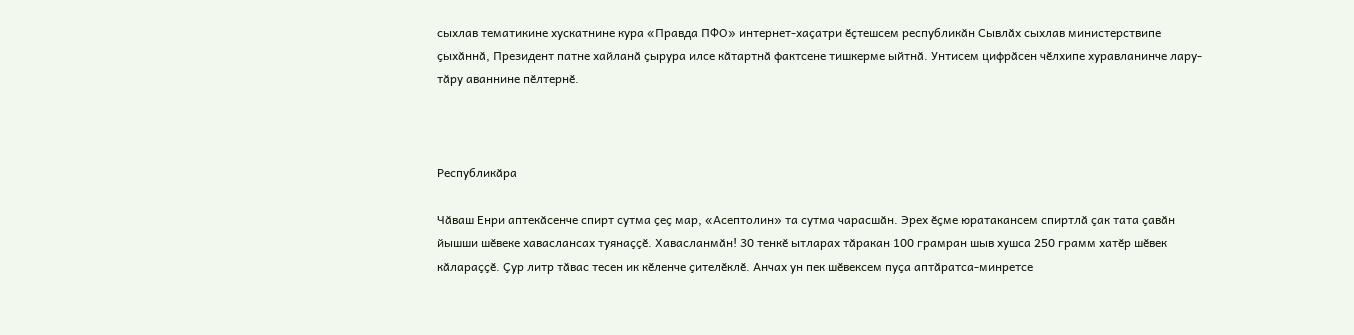сыхлав тематикине хускатнине кура «Правда ПФО» интернет-хаҫатри ӗҫтешсем республикӑн Сывлӑх сыхлав министерствипе ҫыхӑннӑ, Президент патне хайланӑ ҫырура илсе кӑтартнӑ фактсене тишкерме ыйтнӑ. Унтисем цифрӑсен чӗлхипе хуравланинче лару-тӑру аваннине пӗлтернӗ.



Республикӑра

Чӑваш Енри аптекӑсенче спирт сутма ҫеҫ мар, «Асептолин» та сутма чарасшӑн. Эрех ӗҫме юратакансем спиртлӑ ҫак тата ҫавӑн йышши шӗвеке хаваслансах туянаҫҫӗ. Хавасланмӑн! 30 тенкӗ ытларах тӑракан 100 грамран шыв хушса 250 грамм хатӗр шӗвек кӑлараҫҫӗ. Ҫур литр тӑвас тесен ик кӗленче ҫителӗклӗ. Анчах ун пек шӗвексем пуҫа аптӑратса-минретсе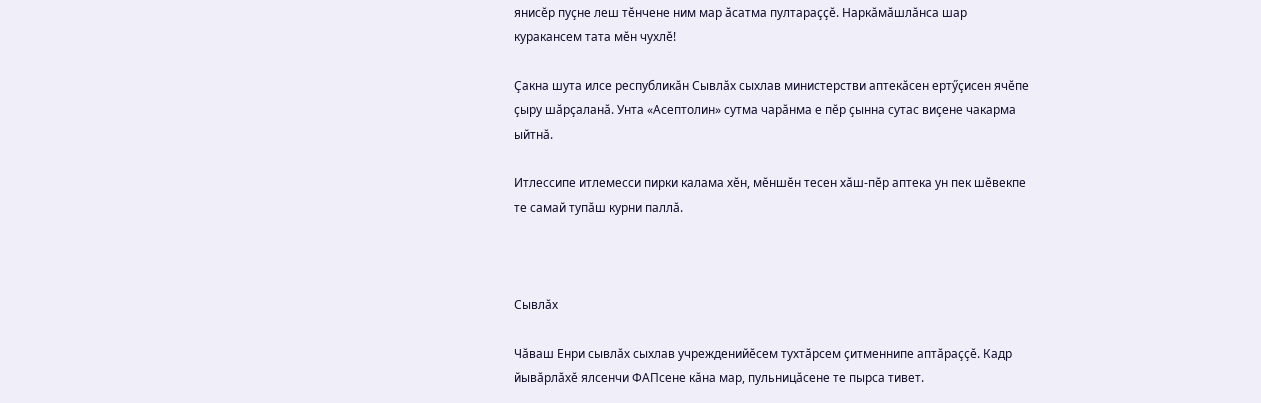янисӗр пуҫне леш тӗнчене ним мар ӑсатма пултараҫҫӗ. Наркӑмӑшлӑнса шар куракансем тата мӗн чухлӗ!

Ҫакна шута илсе республикӑн Сывлӑх сыхлав министерстви аптекӑсен ертӳҫисен ячӗпе ҫыру шӑрҫаланӑ. Унта «Асептолин» сутма чарӑнма е пӗр ҫынна сутас виҫене чакарма ыйтнӑ.

Итлессипе итлемесси пирки калама хӗн, мӗншӗн тесен хӑш-пӗр аптека ун пек шӗвекпе те самай тупӑш курни паллӑ.



Сывлӑх

Чӑваш Енри сывлӑх сыхлав учрежденийӗсем тухтӑрсем ҫитменнипе аптӑраҫҫӗ. Кадр йывӑрлӑхӗ ялсенчи ФАПсене кӑна мар, пульницӑсене те пырса тивет.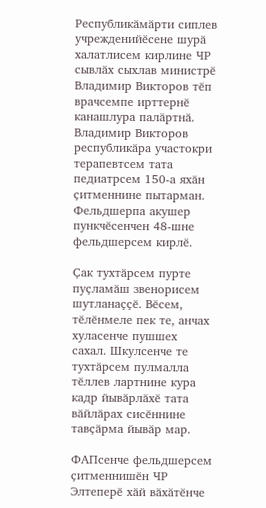Республикӑмӑрти сиплев учрежденийӗсене шурӑ халатлисем кирлине ЧР сывлӑх сыхлав министрӗ Владимир Викторов тӗп врачсемпе ирттернӗ канашлура палӑртнӑ. Владимир Викторов республикӑра участокри терапевтсем тата педиатрсем 150-а яхӑн ҫитменнине пытарман. Фельдшерпа акушер пункчӗсенчен 48-шне фельдшерсем кирлӗ.

Ҫак тухтӑрсем пурте пуҫламӑш звенорисем шутланаҫҫӗ. Вӗсем, тӗлӗнмеле пек те, анчах хуласенче пушшех сахал. Шкулсенче те тухтӑрсем пулмалла тӗллев лартнине кура кадр йывӑрлӑхӗ тата вӑйлӑрах сисӗннине тавҫӑрма йывӑр мар.

ФАПсенче фельдшерсем ҫитменнишӗн ЧР Элтеперӗ хӑй вӑхӑтӗнче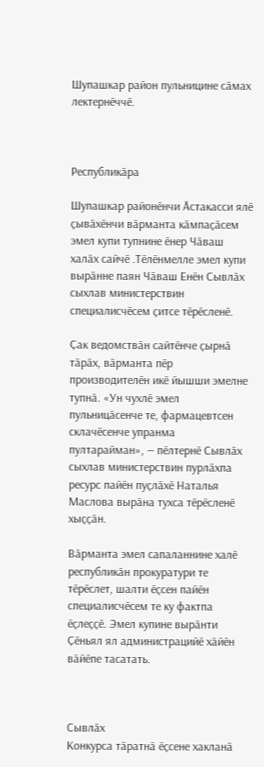Шупашкар район пульницине сӑмах лектернӗччӗ.



Республикӑра

Шупашкар районӗнчи Ӑстакасси ялӗ ҫывӑхӗнчи вӑрманта кӑмпаҫӑсем эмел купи тупнине ӗнер Чӑваш халӑх сайчӗ .Тӗлӗнмелле эмел купи вырӑнне паян Чӑваш Енӗн Сывлӑх сыхлав министерствин специалисчӗсем ҫитсе тӗрӗсленӗ.

Ҫак ведомствӑн сайтӗнче ҫырнӑ тӑрӑх, вӑрманта пӗр производителӗн икӗ йышши эмелне тупнӑ. «Ун чухлӗ эмел пульницӑсенче те, фармацевтсен склачӗсенче упранма пултарайман», — пӗлтернӗ Сывлӑх сыхлав министерствин пурлӑхпа ресурс пайӗн пуҫлӑхӗ Наталья Маслова вырӑна тухса тӗрӗсленӗ хыҫҫӑн.

Вӑрманта эмел сапаланнине халӗ республикӑн прокуратури те тӗрӗслет, шалти ӗҫсен пайӗн специалисчӗсем те ку фактпа ӗҫлеҫҫӗ. Эмел купине вырӑнти Ҫӗньял ял администрацийӗ хӑйӗн вӑйӗпе тасатать.



Сывлӑх
Конкурса тӑратнӑ ӗҫсене хакланӑ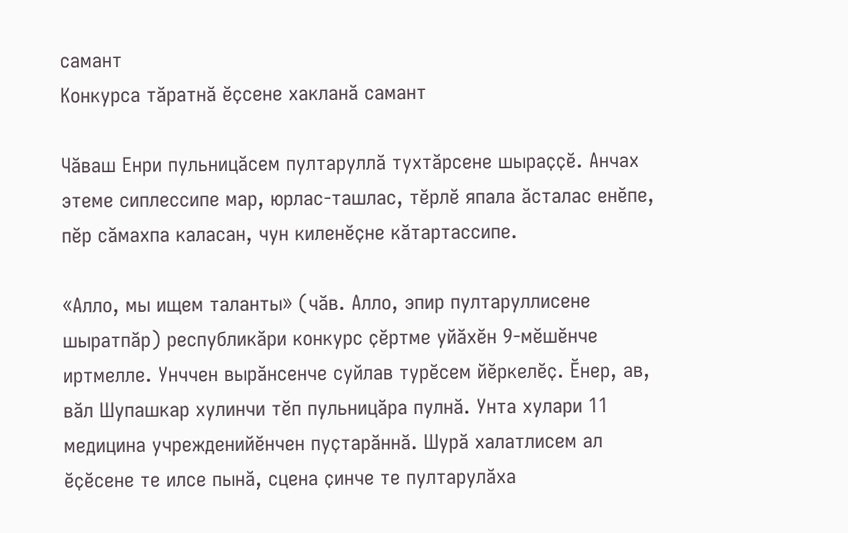самант
Конкурса тӑратнӑ ӗҫсене хакланӑ самант

Чӑваш Енри пульницӑсем пултаруллӑ тухтӑрсене шыраҫҫӗ. Анчах этеме сиплессипе мар, юрлас-ташлас, тӗрлӗ япала ӑсталас енӗпе, пӗр сӑмахпа каласан, чун киленӗҫне кӑтартассипе.

«Алло, мы ищем таланты» (чӑв. Алло, эпир пултаруллисене шыратпӑр) республикӑри конкурс ҫӗртме уйӑхӗн 9-мӗшӗнче иртмелле. Унччен вырӑнсенче суйлав турӗсем йӗркелӗҫ. Ӗнер, ав, вӑл Шупашкар хулинчи тӗп пульницӑра пулнӑ. Унта хулари 11 медицина учрежденийӗнчен пуҫтарӑннӑ. Шурӑ халатлисем ал ӗҫӗсене те илсе пынӑ, сцена ҫинче те пултарулӑха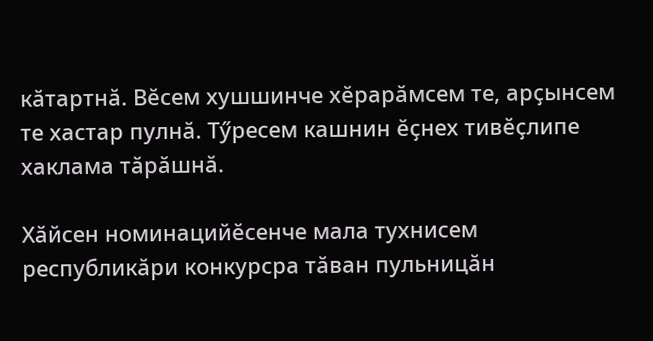кӑтартнӑ. Вӗсем хушшинче хӗрарӑмсем те, арҫынсем те хастар пулнӑ. Тӳресем кашнин ӗҫнех тивӗҫлипе хаклама тӑрӑшнӑ.

Хӑйсен номинацийӗсенче мала тухнисем республикӑри конкурсра тӑван пульницӑн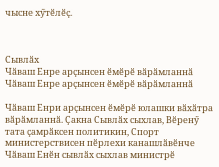чысне хӳтӗлӗҫ.



Сывлӑх
Чӑваш Енре арҫынсен ӗмӗрӗ вӑрӑмланнӑ
Чӑваш Енре арҫынсен ӗмӗрӗ вӑрӑмланнӑ

Чӑваш Енри арҫынсен ӗмӗрӗ юлашки вӑхӑтра вӑрӑмланнӑ. Ҫакна Сывлӑх сыхлав, Вӗренӳ тата ҫамрӑксен политикин, Спорт министерствисен пӗрлехи канашлӑвӗнче Чӑваш Енӗн сывлӑх сыхлав министрӗ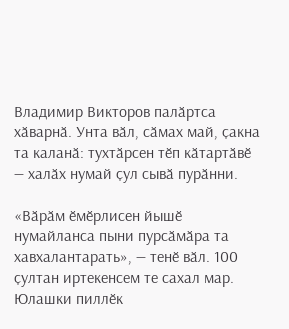Владимир Викторов палӑртса хӑварнӑ. Унта вӑл, сӑмах май, ҫакна та каланӑ: тухтӑрсен тӗп кӑтартӑвӗ — халӑх нумай ҫул сывӑ пурӑнни.

«Вӑрӑм ӗмӗрлисен йышӗ нумайланса пыни пурсӑмӑра та хавхалантарать», — тенӗ вӑл. 100 ҫултан иртекенсем те сахал мар. Юлашки пиллӗк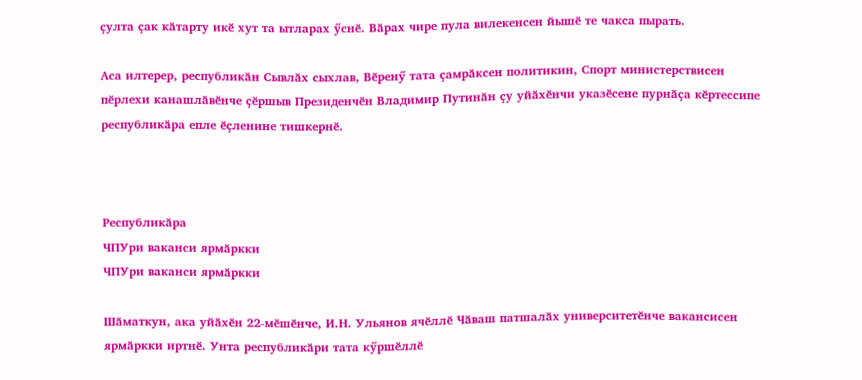ҫулта ҫак кӑтарту икӗ хут та ытларах ӳснӗ. Вӑрах чире пула вилекенсен йышӗ те чакса пырать.

Аса илтерер, республикӑн Сывлӑх сыхлав, Вӗренӳ тата ҫамрӑксен политикин, Спорт министерствисен пӗрлехи канашлӑвӗнче ҫӗршыв Президенчӗн Владимир Путинӑн ҫу уйӑхӗнчи указӗсене пурнӑҫа кӗртессипе республикӑра епле ӗҫленине тишкернӗ.



Республикӑра
ЧПУри ваканси ярмӑркки
ЧПУри ваканси ярмӑркки

Шӑматкун, ака уйӑхӗн 22-мӗшӗнче, И.Н. Ульянов ячӗллӗ Чӑваш патшалӑх университетӗнче вакансисен ярмӑркки иртнӗ. Унта республикӑри тата кӳршӗллӗ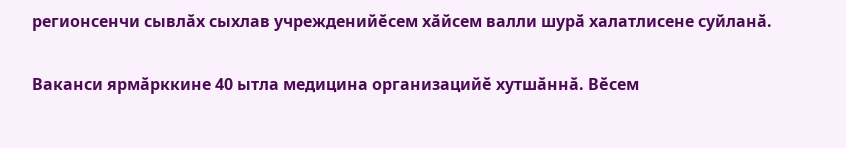регионсенчи сывлӑх сыхлав учрежденийӗсем хӑйсем валли шурӑ халатлисене суйланӑ.

Ваканси ярмӑрккине 40 ытла медицина организацийӗ хутшӑннӑ. Вӗсем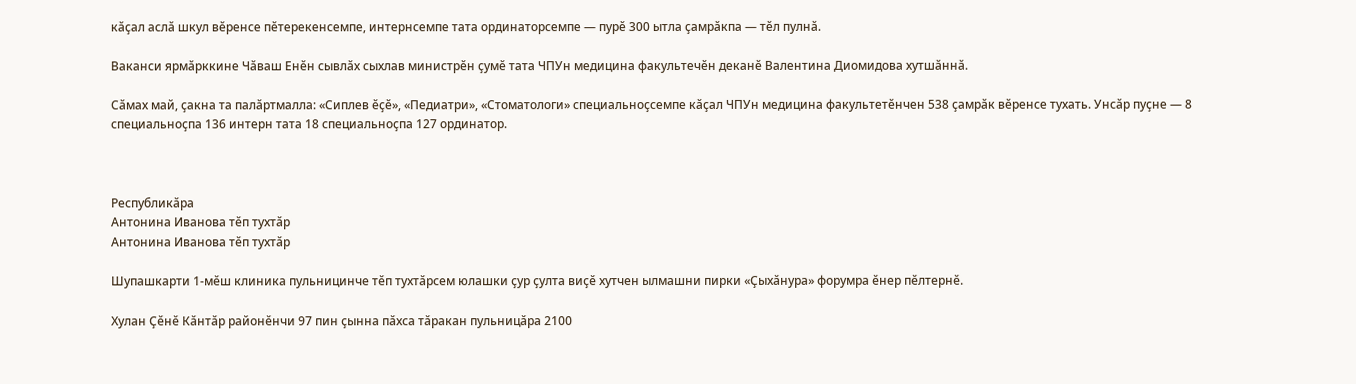кӑҫал аслӑ шкул вӗренсе пӗтерекенсемпе, интернсемпе тата ординаторсемпе — пурӗ 300 ытла ҫамрӑкпа — тӗл пулнӑ.

Ваканси ярмӑрккине Чӑваш Енӗн сывлӑх сыхлав министрӗн ҫумӗ тата ЧПУн медицина факультечӗн деканӗ Валентина Диомидова хутшӑннӑ.

Сӑмах май, ҫакна та палӑртмалла: «Сиплев ӗҫӗ», «Педиатри», «Стоматологи» специальноҫсемпе кӑҫал ЧПУн медицина факультетӗнчен 538 ҫамрӑк вӗренсе тухать. Унсӑр пуҫне — 8 специальноҫпа 136 интерн тата 18 специальноҫпа 127 ординатор.



Республикӑра
Антонина Иванова тӗп тухтӑр
Антонина Иванова тӗп тухтӑр

Шупашкарти 1-мӗш клиника пульницинче тӗп тухтӑрсем юлашки ҫур ҫулта виҫӗ хутчен ылмашни пирки «Ҫыхӑнура» форумра ӗнер пӗлтернӗ.

Хулан Ҫӗнӗ Кӑнтӑр районӗнчи 97 пин ҫынна пӑхса тӑракан пульницӑра 2100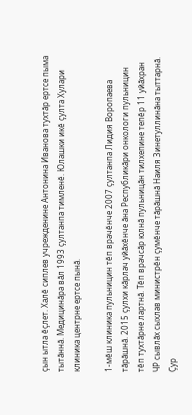ҫын ытла ӗҫлет. Халӗ сиплев учрежденине Антонина Иванова тухтӑр ертсе пыма тытӑннӑ. Медицинӑра вӑл 1993 ҫултанпа тимленӗ. Юлашки икӗ ҫулта Хулари клиника центрне ертсе пынӑ.

1-мӗш клиника пульницин тӗп врачӗнче 2007 ҫултанпа Лидия Воропаева тӑрӑшнӑ. 2015 ҫулхи кӑрлач уйӑхӗнче ӑна Республикӑри онкологи пульницин тӗп тухтӑрне лартнӑ. Тӗп врачсӑр юлнӑ пульницӑн тилхепине тепӗр 11 уйӑхран ЧР сывлӑх сыхлав министрӗн ҫумӗнче тӑрӑшнӑ Наиля Зинетуллинӑна тыттарнӑ. Ҫур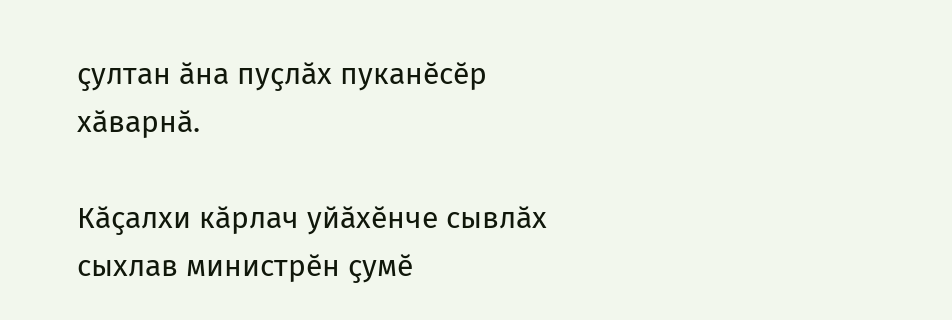ҫултан ӑна пуҫлӑх пуканӗсӗр хӑварнӑ.

Кӑҫалхи кӑрлач уйӑхӗнче сывлӑх сыхлав министрӗн ҫумӗ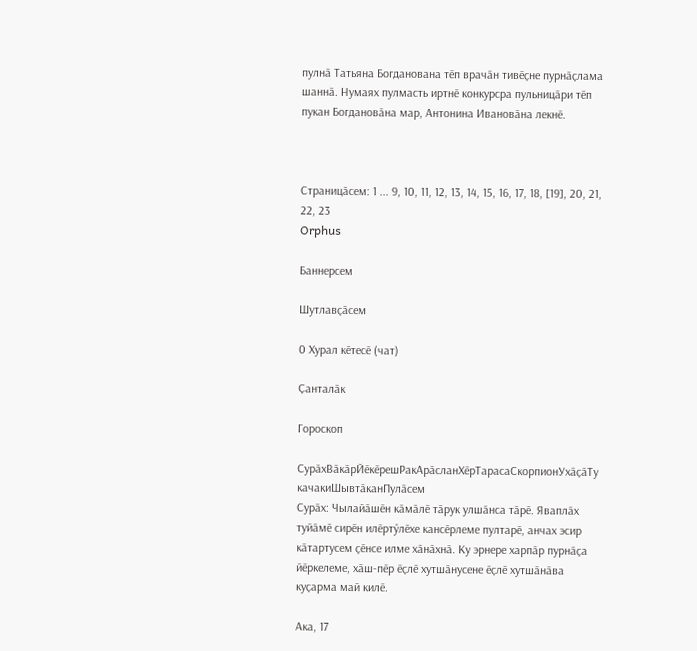пулнӑ Татьяна Богданована тӗп врачӑн тивӗҫне пурнӑҫлама шаннӑ. Нумаях пулмасть иртнӗ конкурсра пульницӑри тӗп пукан Богдановӑна мар, Антонина Ивановӑна лекнӗ.



Страницӑсем: 1 ... 9, 10, 11, 12, 13, 14, 15, 16, 17, 18, [19], 20, 21, 22, 23
Orphus

Баннерсем

Шутлавҫӑсем

0 Хурал кӗтесӗ (чат)

Ҫанталӑк

Гороскоп

СурӑхВӑкӑрЙӗкӗрешРакАрӑсланХӗрТарасаСкорпионУхӑҫӑТу качакиШывтӑканПулӑсем
Сурӑх: Чылайӑшӗн кӑмӑлӗ тӑрук улшӑнса тӑрӗ. Яваплӑх туйӑмӗ сирӗн илӗртӳлӗхе кансӗрлеме пултарӗ, анчах эсир кӑтартусем ҫӗнсе илме хӑнӑхнӑ. Ку эрнере харпӑр пурнӑҫа йӗркелеме, хӑш-пӗр ӗҫлӗ хутшӑнусене ӗҫлӗ хутшӑнӑва куҫарма май килӗ.

Ака, 17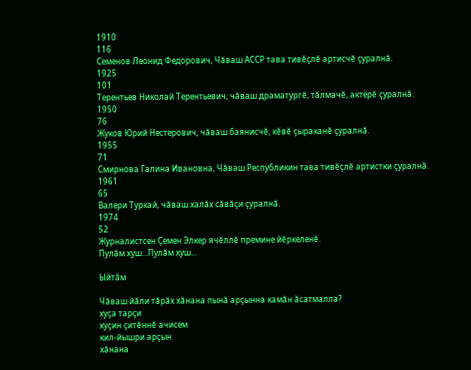1910
116
Семенов Леонид Федорович, Чӑваш АССР тава тивӗҫлӗ артисчӗ ҫуралнӑ.
1925
101
Терентьев Николай Терентьевич, чӑваш драматургӗ, тӑлмачӗ, актёрӗ ҫуралнӑ.
1950
76
Жуков Юрий Нестерович, чӑваш баянисчӗ, кӗвӗ ҫыраканӗ ҫуралнӑ.
1955
71
Смирнова Галина Ивановна, Чӑваш Республикин тава тивӗҫлӗ артистки ҫуралнӑ.
1961
65
Валери Туркай, чӑваш халӑх сӑвӑҫи ҫуралнӑ.
1974
52
Журналистсен Ҫемен Элкер ячӗллӗ премине йӗркеленӗ.
Пулӑм хуш...Пулӑм хуш...

Ыйтӑм

Чӑваш йӑли тӑрӑх хӑнана пынӑ арҫынна камӑн ӑсатмалла?
хуҫа тарҫи
хуҫин ҫитӗннӗ ачисем
кил-йышри арҫын
хӑнана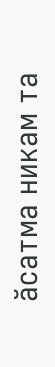ӑсатма никам та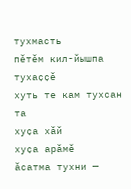тухмасть
пӗтӗм кил-йышпа тухаҫҫӗ
хуть те кам тухсан та
хуҫа хӑй
хуҫа арӑмӗ
ӑсатма тухни —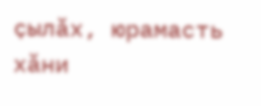ҫылӑх, юрамасть
хӑни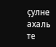ҫулне ахаль те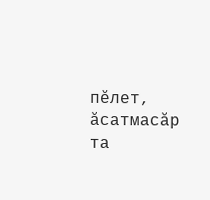пӗлет, ӑсатмасӑр та